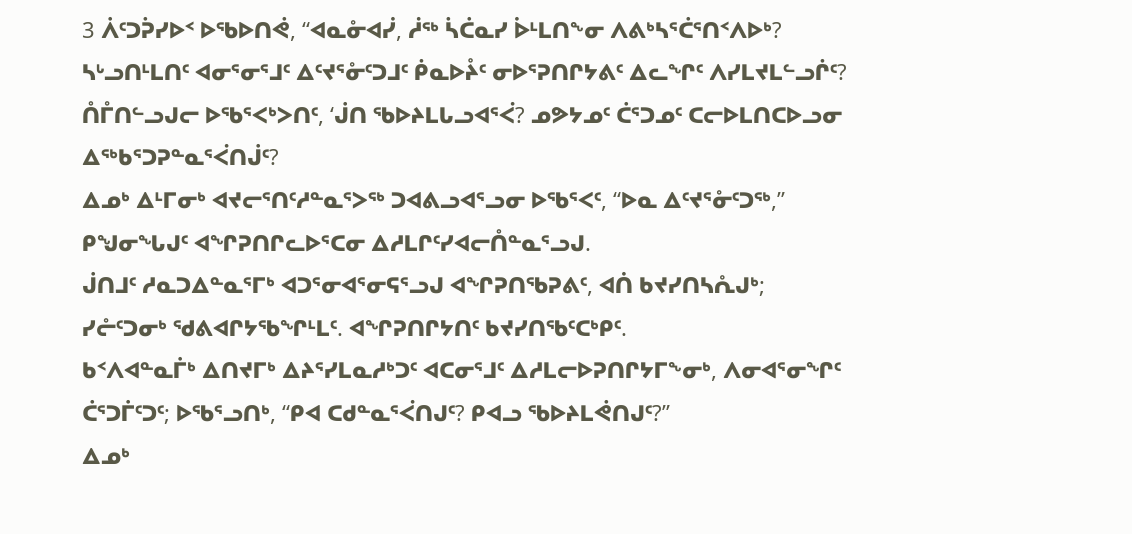3 ᐲᑦᑐᕉᓯᐅᑉ ᐅᖃᐅᑎᕚ, “ᐊᓇᓁᐊᓰ, ᓲᖅ ᓵᑖᓇᓯ ᐆᒻᒪᑎᖕᓂ ᐱᕕᒃᓴᕐᑖᕐᑎᑉᐱᐅᒃ? ᓴᒡᓗᑎᒻᒪᑎᑦ ᐊᓂᕐᓂᕐᒧᑦ ᐃᑦᔪᕐᓁᑦᑐᒧᑦ ᑮᓇᐅᔧᑦ ᓂᐅᕐᕈᑎᒋᔭᕕᑦ ᐃᓚᖏᑦ ᐱᓯᒪᔪᒪᓪᓗᒌᑦ?
ᑍᒤᑎᓪᓗᒍᓕ ᐅᖃᕐᐸᒃᐳᑎᑦ, ‘ᒎᑎ ᖃᐅᔨᒪᒐᓗᐊᕐᐹ? ᓄᕗᔭᓄᑦ ᑖᕐᑐᓄᑦ ᑕᓕᐅᒪᑎᑕᐅᓗᓂ ᐃᖅᑲᕐᑐᕈᓐᓇᕐᐹᑎᒎᑦ?
ᐃᓄᒃ ᐃᒻᒥᓂᒃ ᐊᔪᓕᕐᑎᑦᓱᓐᓇᕐᐳᖅ ᑐᐊᕕᓗᐊᕐᓗᓂ ᐅᖃᕐᐸᑦ, “ᐅᓇ ᐃᑦᔪᕐᓁᑦᑐᖅ,” ᑭᖑᓂᖓᒍᑦ ᐊᖏᕈᑎᒋᓚᐅᕐᑕᓂ ᐃᓱᒪᒋᑦᓯᐊᓕᑍᓐᓇᕐᓗᒍ.
ᒎᑎᒧᑦ ᓱᓇᑐᐃᓐᓇᕐᒥᒃ ᐊᑐᕐᓂᐊᕐᓂᕋᕐᓗᒍ ᐊᖏᕈᑎᖃᕈᕕᑦ, ᐊᑏ ᑲᔪᓯᑎᓴᕅᒍᒃ; ᓯᓔᑦᑐᓂᒃ ᖁᕕᐊᒋᔭᖃᖏᒻᒪᑦ. ᐊᖏᕈᑎᒋᔭᑎᑦ ᑲᔪᓯᑎᖃᑦᑕᒃᑭᑦ.
ᑲᑉᐱᐊᓐᓇᒦᒃ ᐃᑎᔪᒥᒃ ᐃᔨᕐᓯᒪᓇᓱᒃᑐᑦ ᐊᑕᓂᕐᒧᑦ ᐃᓱᒪᓕᐅᕈᑎᒋᔭᒥᖕᓂᒃ, ᐱᓂᐊᕐᓂᖏᑦ ᑖᕐᑐᒦᑦᑐᑦ; ᐅᖃᕐᓗᑎᒃ, “ᑭᐊ ᑕᑯᓐᓇᕐᐹᑎᒍᑦ? ᑭᐊᓗ ᖃᐅᔨᒪᕚᑎᒍᑦ?”
ᐃᓄᒃ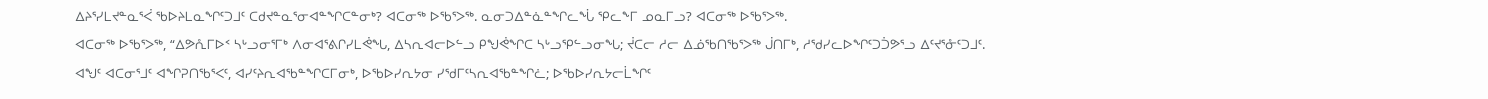ᐃᔨᕐᓯᒪᔪᓐᓇᕐᐹ ᖃᐅᔨᒪᓇᖏᑦᑐᒧᑦ ᑕᑯᔪᓐᓇᕐᓂᐊᓐᖏᑕᓐᓂᒃ? ᐊᑕᓂᖅ ᐅᖃᕐᐳᖅ. ᓇᓂᑐᐃᓐᓈᓐᖏᓚᖔ ᕿᓚᖕᒥ ᓄᓇᒥᓗ? ᐊᑕᓂᖅ ᐅᖃᕐᐳᖅ.
ᐊᑕᓂᖅ ᐅᖃᕐᐳᖅ, “ᐃᕗᕅᒥᐅᑉ ᓴᒡᓗᓂᕐᒥᒃ ᐱᓂᐊᕐᕕᒋᓯᒪᕚᖓ, ᐃᓴᕆᐊᓕᐅᓪᓗ ᑭᖑᕚᖏᑕ ᓴᒡᓗᕿᓪᓗᓂᖓ; ᔫᑕᓕ ᓱᓕ ᐃᓅᖃᑎᖃᕐᐳᖅ ᒎᑎᒥᒃ, ᓱᖁᓯᓚᐅᖏᑦᑐᑑᕗᕐᓗ ᐃᑦᔪᕐᓁᑦᑐᒧᑦ.
ᐊᖑᑦ ᐊᑕᓂᕐᒧᑦ ᐊᖏᕈᑎᖃᕐᐸᑦ, ᐊᓯᑦᔨᕆᐊᖃᓐᖏᑕᒥᓂᒃ, ᐅᖃᐅᓯᕆᔭᓂ ᓯᖁᒥᑦᓴᕆᐊᖃᓐᖏᓛ; ᐅᖃᐅᓯᕆᔭᓕᒫᖏᑦ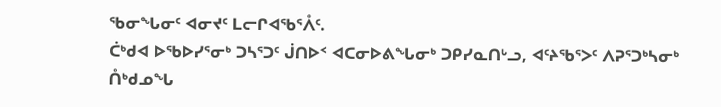ᖃᓂᖓᓂᑦ ᐊᓂᔪᑦ ᒪᓕᒋᐊᖃᕐᐰᑦ.
ᑖᒃᑯᐊ ᐅᖃᐅᓯᕐᓂᒃ ᑐᓴᕐᑐᑦ ᒎᑎᐅᑉ ᐊᑕᓂᐅᕕᖓᓂᒃ ᑐᑭᓯᓇᑎᒡᓗ, ᐊᑦᔨᖃᕐᐳᑦ ᐱᕈᕐᑐᒃᓴᓂᒃ ᑍᒃᑯᓄᖓ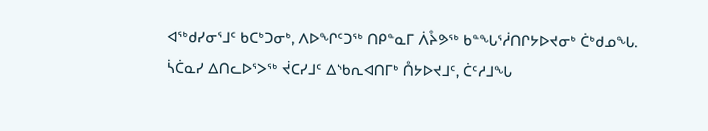ᐊᖅᑯᓯᓂᕐᒧᑦ ᑲᑕᒃᑐᓂᒃ, ᐱᐅᖏᑦᑐᖅ ᑎᑭᓐᓇᒥ ᐲᔧᕗᖅ ᑲᓐᖓᕐᓲᑎᒋᔭᐅᔪᓂᒃ ᑖᒃᑯᓄᖓ.
ᓵᑖᓇᓯ ᐃᑎᓚᐅᕐᐳᖅ ᔫᑕᓯᒧᑦ ᐃᔅᑲᕆᐊᑎᒥᒃ ᑍᔭᐅᔪᒧᑦ, ᑖᑦᓱᒧᖓ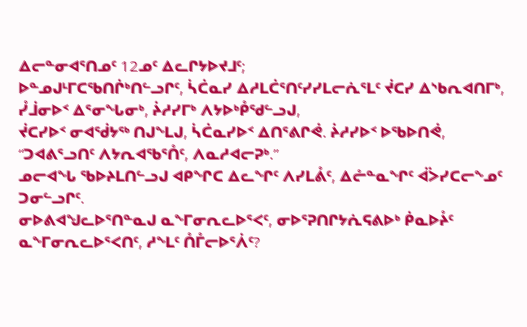ᐃᓕᓐᓂᐊᕐᑎᓄᑦ 12ᓄᑦ ᐃᓚᒋᔭᐅᔪᒧᑦ;
ᐅᓐᓄᒍᒻᒥᑕᖃᑎᒌᒃᑎᓪᓗᒋᑦ, ᓵᑖᓇᓯ ᐃᓱᒪᑖᕐᑎᑦᓯᓯᒪᓕᕇᕐᒪᑦ ᔫᑕᓯ ᐃᔅᑲᕆᐊᑎᒥᒃ, ᓮᒨᓂᐅᑉ ᐃᕐᓂᖓᓂᒃ, ᔩᓱᓯᒥᒃ ᐱᔭᐅᒃᑬᖁᓪᓗᒍ,
ᔫᑕᓯᐅᑉ ᓂᐊᖂᔭᖅ ᑎᒍᖕᒪᒍ, ᓵᑖᓇᓯᐅᑉ ᐃᑎᕐᕕᒋᕚ. ᔩᓱᓯᐅᑉ ᐅᖃᐅᑎᕚ, “ᑐᐊᕕᕐᓗᑎᑦ ᐱᔭᕆᐊᖃᕐᑍᑦ, ᐱᓇᓱᐊᓕᕈᒃ.”
ᓄᓕᐊᖓ ᖃᐅᔨᒪᑎᓪᓗᒍ ᐊᑭᖏᑕ ᐃᓚᖏᑦ ᐱᓯᒪᕔᑦ, ᐃᓔᓐᓇᖏᑦ ᐋᐴᓯᑕᓕᖕᓄᑦ ᑐᓂᓪᓗᒋᑦ.
ᓂᐅᕕᐊᖑᓚᐅᕐᑎᓐᓇᒍ ᓇᖕᒥᓂᕆᓚᐅᕐᐸᑦ, ᓂᐅᕐᕈᑎᒋᔭᕇᕋᕕᐅᒃ ᑮᓇᐅᔧᑦ ᓇᖕᒥᓂᕆᓚᐅᕐᐸᑎᑦ, ᓱᖕᒪᑦ ᑍᒤᓕᐅᕐᐲᑦ?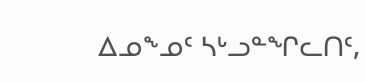ᐃᓄᖕᓄᑦ ᓴᒡᓗᓐᖏᓚᑎᑦ,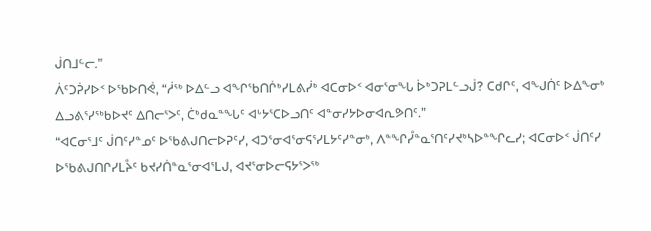ᒎᑎᒧᓪᓕ.”
ᐲᑦᑐᕉᓯᐅᑉ ᐅᖃᐅᑎᕚ, “ᓲᖅ ᐅᐃᓪᓗ ᐊᖏᖃᑎᒌᒃᓯᒪᕕᓰᒃ ᐊᑕᓂᐅᑉ ᐊᓂᕐᓂᖓ ᐆᒃᑐᕈᒪᓪᓗᒎ? ᑕᑯᒋᑦ, ᐊᖑᑏᑦ ᐅᐃᖕᓂᒃ ᐃᓗᕕᕐᓯᖅᑲᐅᔪᑦ ᐃᑎᓕᕐᐳᑦ, ᑖᒃᑯᓇᓐᖓᑦ ᐊᒡᔭᕐᑕᐅᓗᑎᑦ ᐊᓐᓂᓯᔭᐅᓂᐊᕆᕗᑎᑦ.”
“ᐊᑕᓂᕐᒧᑦ ᒎᑎᑦᓯᓐᓄᑦ ᐅᖃᕕᒍᑎᓕᐅᕈᑦᓯ, ᐊᑐᕐᓂᐊᕐᓂᕋᕐᓯᒪᔭᑦᓯᓐᓂᒃ, ᐱᓐᖏᓮᓐᓇᕐᑎᑦᓯᔪᒃᓴᐅᓐᖏᓚᓯ; ᐊᑕᓂᐅᑉ ᒎᑎᑦᓯ ᐅᖃᕕᒍᑎᒋᓯᒪᔧᑦ ᑲᔪᓯᑏᓐᓇᕐᓂᐊᕐᒪᒍ, ᐊᔪᕐᓂᐅᓕᕋᔭᕐᐳᖅ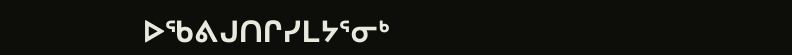ᐅᖃᕕᒍᑎᒋᓯᒪᔭᕐᓂᒃ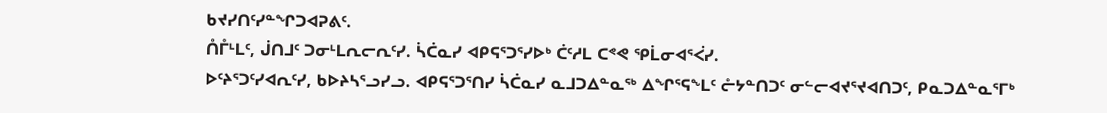ᑲᔪᓯᑎᑦᓯᓐᖏᑐᐊᕈᕕᑦ.
ᑍᒤᒻᒪᑦ, ᒎᑎᒧᑦ ᑐᓂᒻᒪᕆᓕᕆᑦᓯ. ᓵᑖᓇᓯ ᐊᑭᕋᕐᑐᕐᓯᐅᒃ ᑖᑦᓱᒪ ᑕᕝᕙ ᕿᒫᓂᐊᕐᐹᓯ.
ᐅᑦᔨᕐᑐᑦᓯᐊᕆᑦᓯ, ᑲᐅᔨᓴᕐᓗᓯᓗ. ᐊᑭᕋᕐᑐᕐᑎᓯ ᓵᑖᓇᓯ ᓇᒧᑐᐃᓐᓇᖅ ᐃᖏᕐᕋᖕᒪᑦ ᓔᔭᓐᑎᑐᑦ ᓂᓪᓕᐊᔪᕐᔪᐊᑎᑐᑦ, ᑭᓇᑐᐃᓐᓇᕐᒥᒃ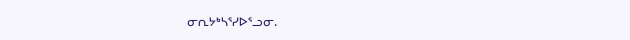ᓂᕆᔭᒃᓴᕐᓯᐅᕐᓗᓂ.